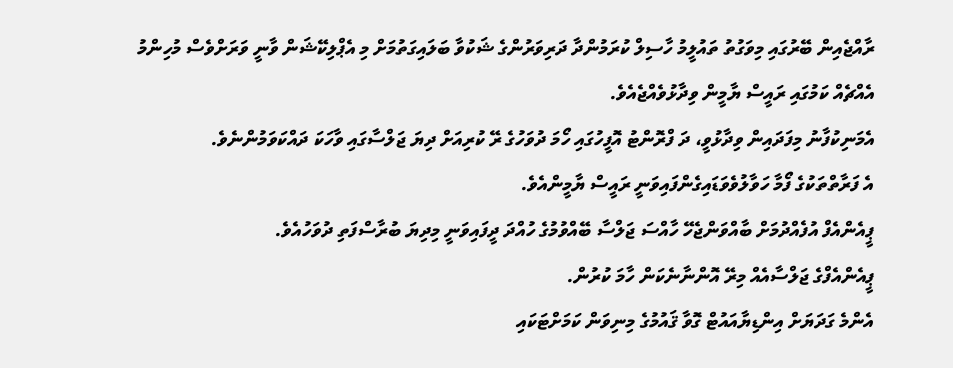ރާއްޖެއިން ބޭރުގައި މިވަގުތު ތައުލީމު ހާސިލް ކުރަމުންދާ ދަރިވަރުންގެ ޝަކުވާ ބަލައިގަތުމަށް މި އެޕްލިކޭޝަން ވާނީ ވަރަށްވެސް މުހިންމު އެއްޗެއް ކަމުގައި ރައީސް ޔާމީން ވިދާޅުވެއްޖެއެވެ.
އެމަނިކުފާނު މިފަދައިން ވިދާޅުވީ، ދަ ފްރޮންޓު އޮފީހުގައި ހޯމަ ދުވަހުގެ ރޭ ކުރިއަށް ދިޔަ ޖަލްސާގައި ވާހަކަ ދައްކަވަމުންނެވެ.
އެ ފަރާތްތަކުގެ ފޯމާ ހަވާލުވެވަޑައިގެންފައިވަނީ ރައީސް ޔާމީންއެވެ.
ޕީއެންއެފް އުފެއްދުމަށް ބާއްވަންޖެހޭ ހާއްސަ ޖަލްސާ ބޭއްވުމުގެ ހުއްދަ ދީފައިވަނީ މިދިޔަ ބުރާސްފަތި ދުވަހުއެވެ.
ޕީއެންއެފްގެ ޖަލްސާއެއް މިރޭ އޮންނާނެކަން ހާމަ ކުރުން.
އެންމެ ގަދަޔަށް އިންޑިޔާއައުޓް ގޮވާ ޤައުމުގެ މިނިވަން ކަމަށްޓަކައި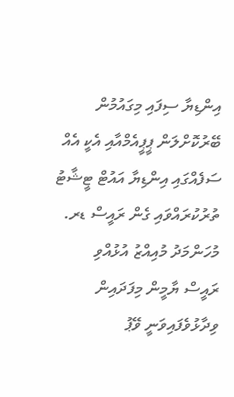އިންޑިޔާ ސިފައި މިގައުމުން ބޭރުކޮށްލަން ޕީޕީއެމްއާއި އެކީ އެއް ސަފެއްގައި އިންޑިޔާ އައުޓް ޓީޝާޓު ތުރުކުރައްވައި ގެން ރައީސް ޑރ. މުހަންމަދު މުއިއްޒު އުޅުއްވި
ރައީސް ޔާމީން މިފަދައިން ވިދާޅުވެފައިވަނީ ވޭޕު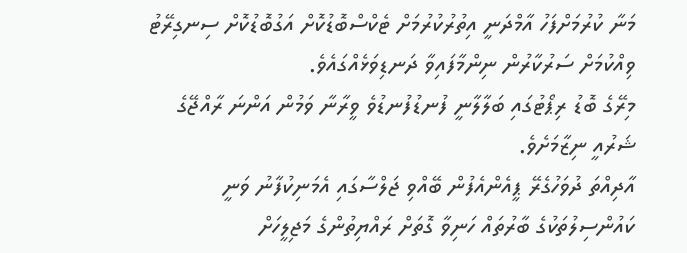މަނާ ކުރުމަށްފަހު އާމްދަނީ އިތުރުކުރުމަށް ޓެކްސްބޮޑުކޮށް އަގުބޮޑުކޮށް ސިނގިރޭޓު ވިއްކުމަށް ސަރުކާރުން ނިންމާފައިވާ ދަނޑިވަޅެއްގައެވެ.
މިރޭގެ ބޮޑު ރިޕޯޓުގައި ބަލާލާނީ ފުނޑުފުނޑުވެ ވީރާނާ ވަމުން އަންނަ ރާއްޖޭގެ ޝަރުއީ ނިޒާމަށެވެ.
އާދިއްތަ ދުވަހުގެރޭ ޕީއެންއެފުން ބޭއްވި ޖަލްސާގައި އެމަނިކުފާނު ވަނީ ކައުންސިލުތަކުގެ ބާރުތައް ހަނިވާ ގޮތަށް ރައްޔިތުންގެ މަޖިލީހަށް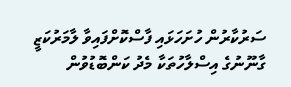ސަރުކާރުން ހުށަހަޅައި ފާސްކޮށްފައިވާ ލާމަރުކަޒީ ގާނޫނުގެ އިސްލާހުތަކާ މެދު ކަންބޮޑުވުން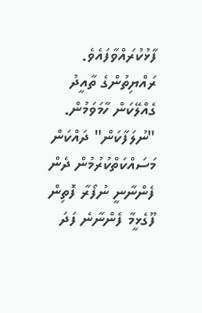ފާޅުކުރައްވާފައެވެ.
ރައްޔިތުންގެ ތާއީދު ގެއްލޭކަން ހާމަވަމުން. "ނުލަފާކަން" ދައްކަން މަސައްކަތްކުރުމުން ދެން ފެންނާނީ ނުފޯރާ ފޮތިން ފޫގެޅީމާ ފެންނާނެ ފަދަ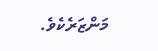މަންޒަރެކެވެ.